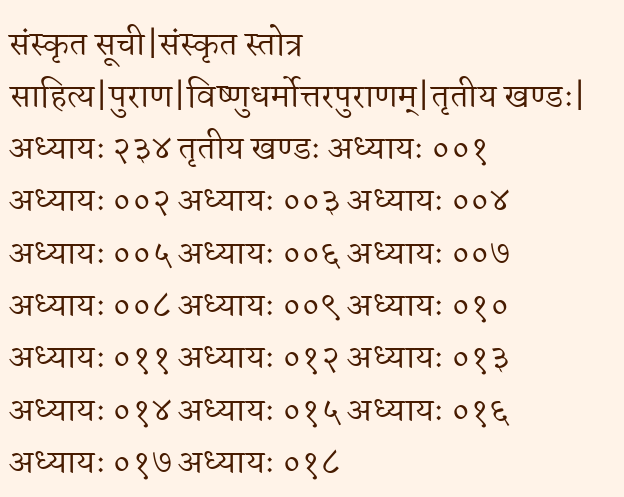संस्कृत सूची|संस्कृत स्तोत्र साहित्य|पुराण|विष्णुधर्मोत्तरपुराणम्|तृतीय खण्डः| अध्यायः २३४ तृतीय खण्डः अध्यायः ००१ अध्यायः ००२ अध्यायः ००३ अध्यायः ००४ अध्यायः ००५ अध्यायः ००६ अध्यायः ००७ अध्यायः ००८ अध्यायः ००९ अध्यायः ०१० अध्यायः ०११ अध्यायः ०१२ अध्यायः ०१३ अध्यायः ०१४ अध्यायः ०१५ अध्यायः ०१६ अध्यायः ०१७ अध्यायः ०१८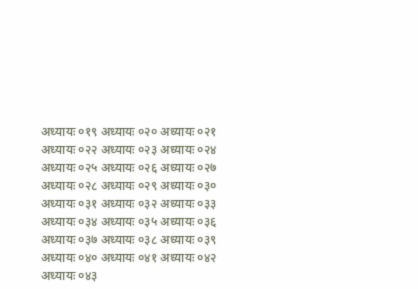अध्यायः ०१९ अध्यायः ०२० अध्यायः ०२१ अध्यायः ०२२ अध्यायः ०२३ अध्यायः ०२४ अध्यायः ०२५ अध्यायः ०२६ अध्यायः ०२७ अध्यायः ०२८ अध्यायः ०२९ अध्यायः ०३० अध्यायः ०३१ अध्यायः ०३२ अध्यायः ०३३ अध्यायः ०३४ अध्यायः ०३५ अध्यायः ०३६ अध्यायः ०३७ अध्यायः ०३८ अध्यायः ०३९ अध्यायः ०४० अध्यायः ०४१ अध्यायः ०४२ अध्यायः ०४३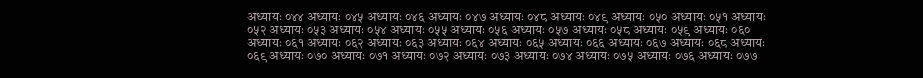अध्यायः ०४४ अध्यायः ०४५ अध्यायः ०४६ अध्यायः ०४७ अध्यायः ०४८ अध्यायः ०४९ अध्यायः ०५० अध्यायः ०५१ अध्यायः ०५२ अध्यायः ०५३ अध्यायः ०५४ अध्यायः ०५५ अध्यायः ०५६ अध्यायः ०५७ अध्यायः ०५८ अध्यायः ०५९ अध्यायः ०६० अध्यायः ०६१ अध्यायः ०६२ अध्यायः ०६३ अध्यायः ०६४ अध्यायः ०६५ अध्यायः ०६६ अध्यायः ०६७ अध्यायः ०६८ अध्यायः ०६९ अध्यायः ०७० अध्यायः ०७१ अध्यायः ०७२ अध्यायः ०७३ अध्यायः ०७४ अध्यायः ०७५ अध्यायः ०७६ अध्यायः ०७७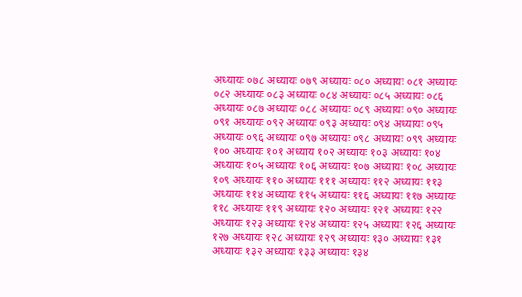अध्यायः ०७८ अध्यायः ०७९ अध्यायः ०८० अध्यायः ०८१ अध्यायः ०८२ अध्यायः ०८३ अध्यायः ०८४ अध्यायः ०८५ अध्यायः ०८६ अध्यायः ०८७ अध्यायः ०८८ अध्यायः ०८९ अध्यायः ०९० अध्यायः ०९१ अध्यायः ०९२ अध्यायः ०९३ अध्यायः ०९४ अध्यायः ०९५ अध्यायः ०९६ अध्यायः ०९७ अध्यायः ०९८ अध्यायः ०९९ अध्यायः १०० अध्यायः १०१ अध्याय १०२ अध्यायः १०३ अध्यायः १०४ अध्यायः १०५ अध्यायः १०६ अध्यायः १०७ अध्यायः १०८ अध्यायः १०९ अध्यायः ११० अध्यायः १११ अध्यायः ११२ अध्यायः ११३ अध्यायः ११४ अध्यायः ११५ अध्यायः ११६ अध्यायः ११७ अध्यायः ११८ अध्यायः ११९ अध्यायः १२० अध्यायः १२१ अध्यायः १२२ अध्यायः १२३ अध्यायः १२४ अध्यायः १२५ अध्यायः १२६ अध्यायः १२७ अध्यायः १२८ अध्यायः १२९ अध्यायः १३० अध्यायः १३१ अध्यायः १३२ अध्यायः १३३ अध्यायः १३४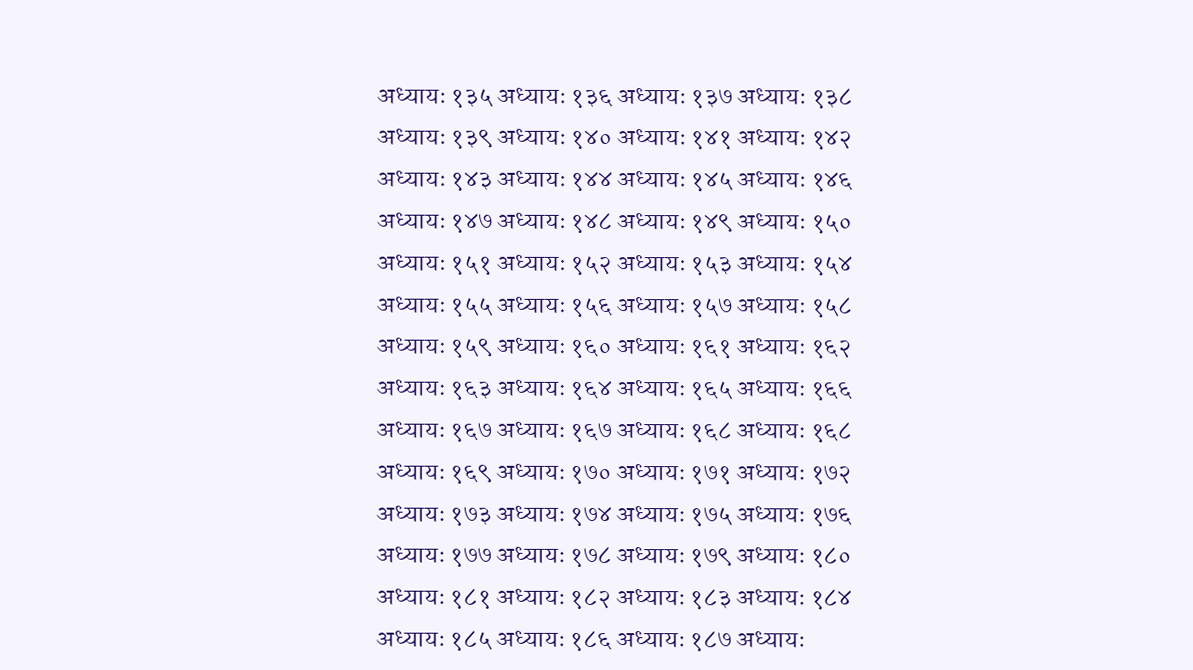अध्यायः १३५ अध्यायः १३६ अध्यायः १३७ अध्यायः १३८ अध्यायः १३९ अध्यायः १४० अध्यायः १४१ अध्यायः १४२ अध्यायः १४३ अध्यायः १४४ अध्यायः १४५ अध्यायः १४६ अध्यायः १४७ अध्यायः १४८ अध्यायः १४९ अध्यायः १५० अध्यायः १५१ अध्यायः १५२ अध्यायः १५३ अध्यायः १५४ अध्यायः १५५ अध्यायः १५६ अध्यायः १५७ अध्यायः १५८ अध्यायः १५९ अध्यायः १६० अध्यायः १६१ अध्यायः १६२ अध्यायः १६३ अध्यायः १६४ अध्यायः १६५ अध्यायः १६६ अध्यायः १६७ अध्यायः १६७ अध्यायः १६८ अध्यायः १६८ अध्यायः १६९ अध्यायः १७० अध्यायः १७१ अध्यायः १७२ अध्यायः १७३ अध्यायः १७४ अध्यायः १७५ अध्यायः १७६ अध्यायः १७७ अध्यायः १७८ अध्यायः १७९ अध्यायः १८० अध्यायः १८१ अध्यायः १८२ अध्यायः १८३ अध्यायः १८४ अध्यायः १८५ अध्यायः १८६ अध्यायः १८७ अध्यायः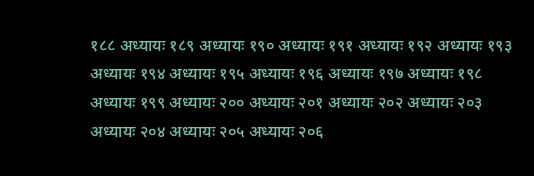१८८ अध्यायः १८९ अध्यायः १९० अध्यायः १९१ अध्यायः १९२ अध्यायः १९३ अध्यायः १९४ अध्यायः १९५ अध्यायः १९६ अध्यायः १९७ अध्यायः १९८ अध्यायः १९९ अध्यायः २०० अध्यायः २०१ अध्यायः २०२ अध्यायः २०३ अध्यायः २०४ अध्यायः २०५ अध्यायः २०६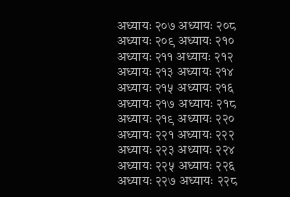अध्यायः २०७ अध्यायः २०८ अध्यायः २०९ अध्यायः २१० अध्यायः २११ अध्यायः २१२ अध्यायः २१३ अध्यायः २१४ अध्यायः २१५ अध्यायः २१६ अध्यायः २१७ अध्यायः २१८ अध्यायः २१९ अध्यायः २२० अध्यायः २२१ अध्यायः २२२ अध्यायः २२३ अध्यायः २२४ अध्यायः २२५ अध्यायः २२६ अध्यायः २२७ अध्यायः २२८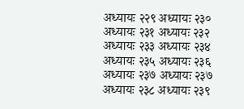अध्यायः २२९ अध्यायः २३० अध्यायः २३१ अध्यायः २३२ अध्यायः २३३ अध्यायः २३४ अध्यायः २३५ अध्यायः २३६ अध्यायः २३७ अध्यायः २३७ अध्यायः २३८ अध्यायः २३९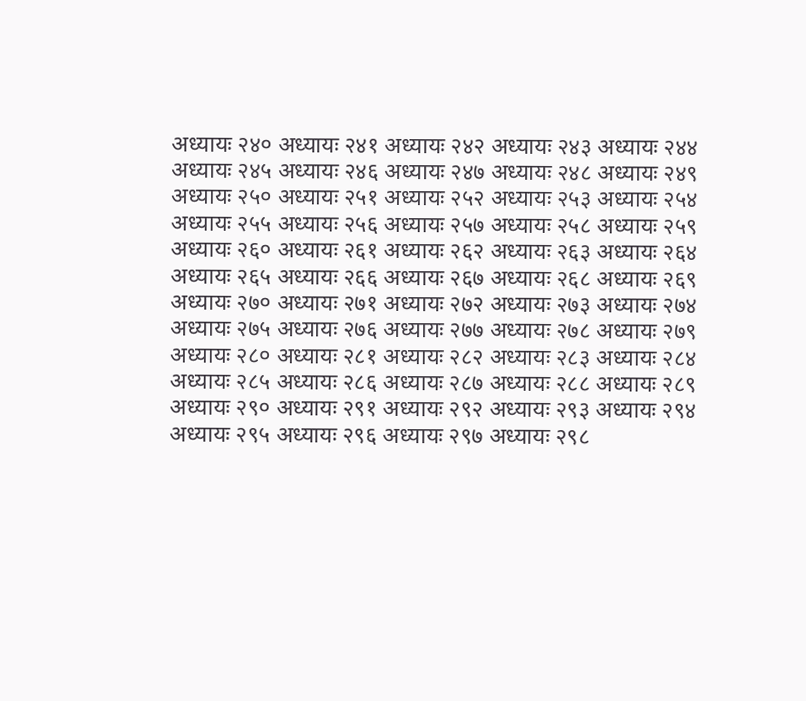अध्यायः २४० अध्यायः २४१ अध्यायः २४२ अध्यायः २४३ अध्यायः २४४ अध्यायः २४५ अध्यायः २४६ अध्यायः २४७ अध्यायः २४८ अध्यायः २४९ अध्यायः २५० अध्यायः २५१ अध्यायः २५२ अध्यायः २५३ अध्यायः २५४ अध्यायः २५५ अध्यायः २५६ अध्यायः २५७ अध्यायः २५८ अध्यायः २५९ अध्यायः २६० अध्यायः २६१ अध्यायः २६२ अध्यायः २६३ अध्यायः २६४ अध्यायः २६५ अध्यायः २६६ अध्यायः २६७ अध्यायः २६८ अध्यायः २६९ अध्यायः २७० अध्यायः २७१ अध्यायः २७२ अध्यायः २७३ अध्यायः २७४ अध्यायः २७५ अध्यायः २७६ अध्यायः २७७ अध्यायः २७८ अध्यायः २७९ अध्यायः २८० अध्यायः २८१ अध्यायः २८२ अध्यायः २८३ अध्यायः २८४ अध्यायः २८५ अध्यायः २८६ अध्यायः २८७ अध्यायः २८८ अध्यायः २८९ अध्यायः २९० अध्यायः २९१ अध्यायः २९२ अध्यायः २९३ अध्यायः २९४ अध्यायः २९५ अध्यायः २९६ अध्यायः २९७ अध्यायः २९८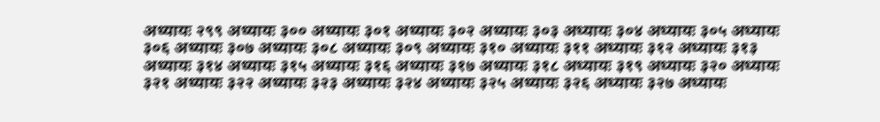अध्यायः २९९ अध्यायः ३०० अध्यायः ३०१ अध्यायः ३०२ अध्यायः ३०३ अध्यायः ३०४ अध्यायः ३०५ अध्यायः ३०६ अध्यायः ३०७ अध्यायः ३०८ अध्यायः ३०९ अध्यायः ३१० अध्यायः ३११ अध्यायः ३१२ अध्यायः ३१३ अध्यायः ३१४ अध्यायः ३१५ अध्यायः ३१६ अध्यायः ३१७ अध्यायः ३१८ अध्यायः ३१९ अध्यायः ३२० अध्यायः ३२१ अध्यायः ३२२ अध्यायः ३२३ अध्यायः ३२४ अध्यायः ३२५ अध्यायः ३२६ अध्यायः ३२७ अध्यायः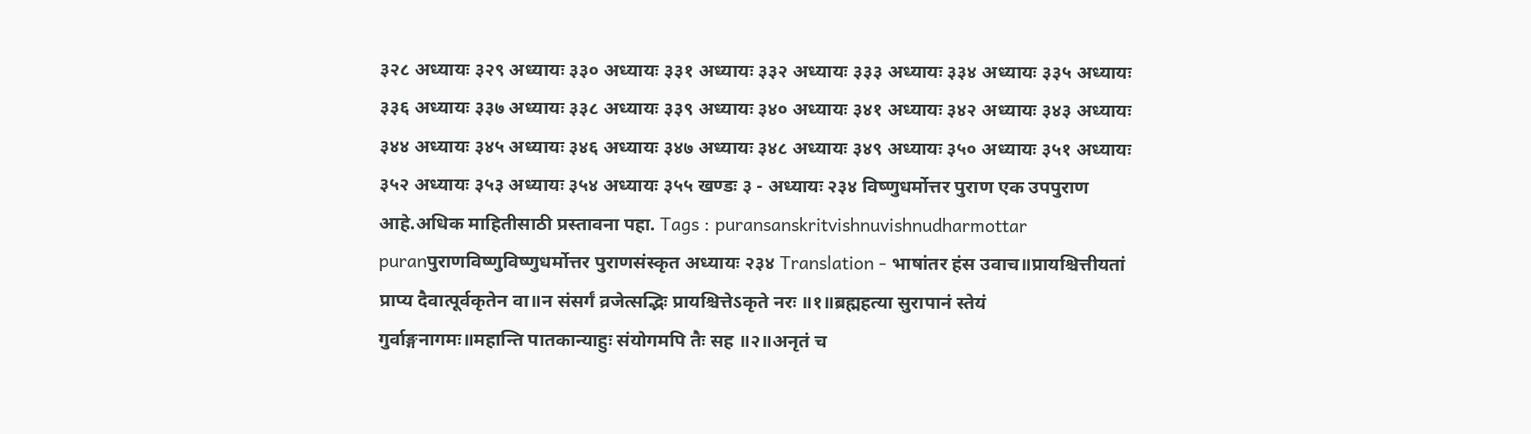३२८ अध्यायः ३२९ अध्यायः ३३० अध्यायः ३३१ अध्यायः ३३२ अध्यायः ३३३ अध्यायः ३३४ अध्यायः ३३५ अध्यायः ३३६ अध्यायः ३३७ अध्यायः ३३८ अध्यायः ३३९ अध्यायः ३४० अध्यायः ३४१ अध्यायः ३४२ अध्यायः ३४३ अध्यायः ३४४ अध्यायः ३४५ अध्यायः ३४६ अध्यायः ३४७ अध्यायः ३४८ अध्यायः ३४९ अध्यायः ३५० अध्यायः ३५१ अध्यायः ३५२ अध्यायः ३५३ अध्यायः ३५४ अध्यायः ३५५ खण्डः ३ - अध्यायः २३४ विष्णुधर्मोत्तर पुराण एक उपपुराण आहे.अधिक माहितीसाठी प्रस्तावना पहा. Tags : puransanskritvishnuvishnudharmottar puranपुराणविष्णुविष्णुधर्मोत्तर पुराणसंस्कृत अध्यायः २३४ Translation - भाषांतर हंस उवाच॥प्रायश्चित्तीयतां प्राप्य दैवात्पूर्वकृतेन वा॥न संसर्गं व्रजेत्सद्भिः प्रायश्चित्तेऽकृते नरः ॥१॥ब्रह्महत्या सुरापानं स्तेयं गुर्वाङ्गनागमः॥महान्ति पातकान्याहुः संयोगमपि तैः सह ॥२॥अनृतं च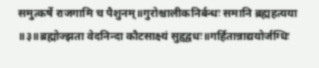समुत्कर्षे राजगामि च पैशुनम्॥गुरोश्चालीकनिर्बन्धः समानि ब्रह्महत्यया ॥३॥ब्रह्मोज्झता वेदनिन्दा कौटसाक्ष्यं सुहृद्वधः॥गर्हितान्नाद्ययोर्जग्धिः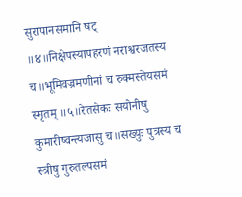सुरापानसमानि षट् ॥४॥निक्षेपस्यापहरणं नराश्वरजतस्य च॥भूमिवज्रमणीनां च रुक्मस्तेयसमं स्मृतम् ॥५॥रेतसेकः सयोनीषु कुमारीष्वन्त्यजासु च॥सख्युः पुत्रस्य च स्त्रीषु गुरुतल्पसमं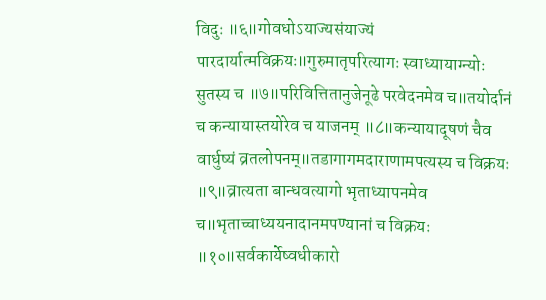विदुः ॥६॥गोवधोऽयाज्यसंयाज्यं पारदार्यात्मविक्रयः॥गुरुमातृपरित्यागः स्वाध्यायाग्न्योः सुतस्य च ॥७॥परिवित्तितानुजेनूढे परवेदनमेव च॥तयोर्दानं च कन्यायास्तयोरेव च याजनम् ॥८॥कन्यायादूषणं चैव वार्धुष्यं व्रतलोपनम्॥तडागागमदाराणामपत्यस्य च विक्रयः ॥९॥व्रात्यता बान्धवत्यागो भृताध्यापनमेव च॥भृताच्चाध्ययनादानमपण्यानां च विक्रयः ॥१०॥सर्वकार्येष्वधीकारो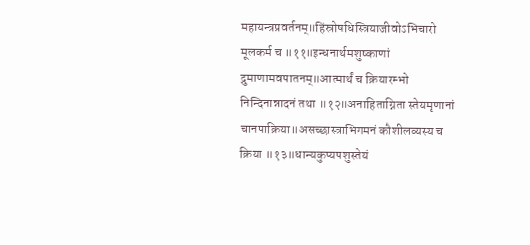महायन्त्रप्रवर्तनम्॥हिंस्रोषधिस्त्रियाजीवोऽभिचारो मूलकर्म च ॥११॥इन्धनार्थमशुष्काणां द्रुमाणामवपातनम्॥आत्मार्थं च क्रियारम्भो निन्दिनान्नादनं तथा ॥१२॥अनाहिताग्निता स्तेयमृणानां चानपाक्रिया॥असच्छास्त्राभिगमनं कौशीलव्यस्य च क्रिया ॥१३॥धान्यकुप्यपशुस्तेयं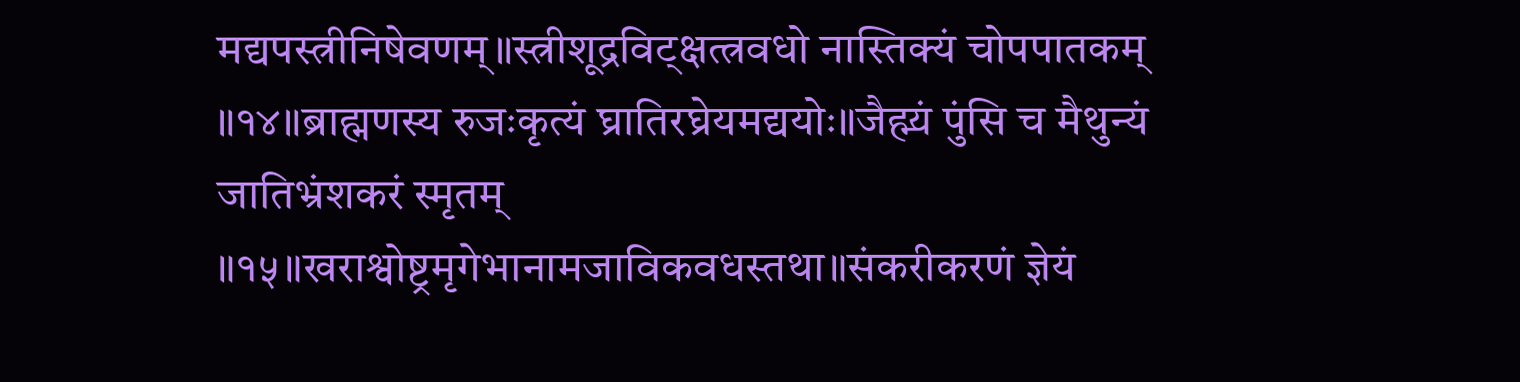मद्यपस्त्रीनिषेवणम्॥स्त्रीशूद्रविट्क्षत्त्रवधो नास्तिक्यं चोपपातकम् ॥१४॥ब्राह्मणस्य रुजःकृत्यं घ्रातिरघ्रेयमद्ययोः॥जैह्म्यं पुंसि च मैथुन्यं जातिभ्रंशकरं स्मृतम् ॥१५॥खराश्वोष्ट्रमृगेभानामजाविकवधस्तथा॥संकरीकरणं ज्ञेयं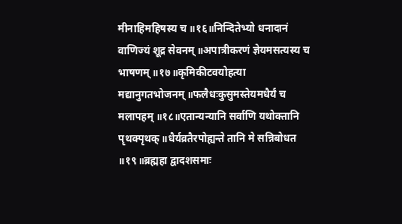मीनाहिमहिषस्य च ॥१६॥निन्दितेभ्यो धनादानं वाणिज्यं शूद्र सेवनम्॥अपात्रीकरणं ज्ञेयमसत्यस्य च भाषणम् ॥१७॥कृमिकीटवयोहत्या मद्यानुगतभोजनम्॥फलैधःकुसुमस्तेयमधैर्यं च मलापहम् ॥१८॥एतान्यन्यानि सर्वाणि यथोक्तानि पृथक्पृथक्॥धैर्यव्रतैरपोह्यन्ते तानि मे सन्निबोधत ॥१९॥ब्रह्महा द्वादशसमाः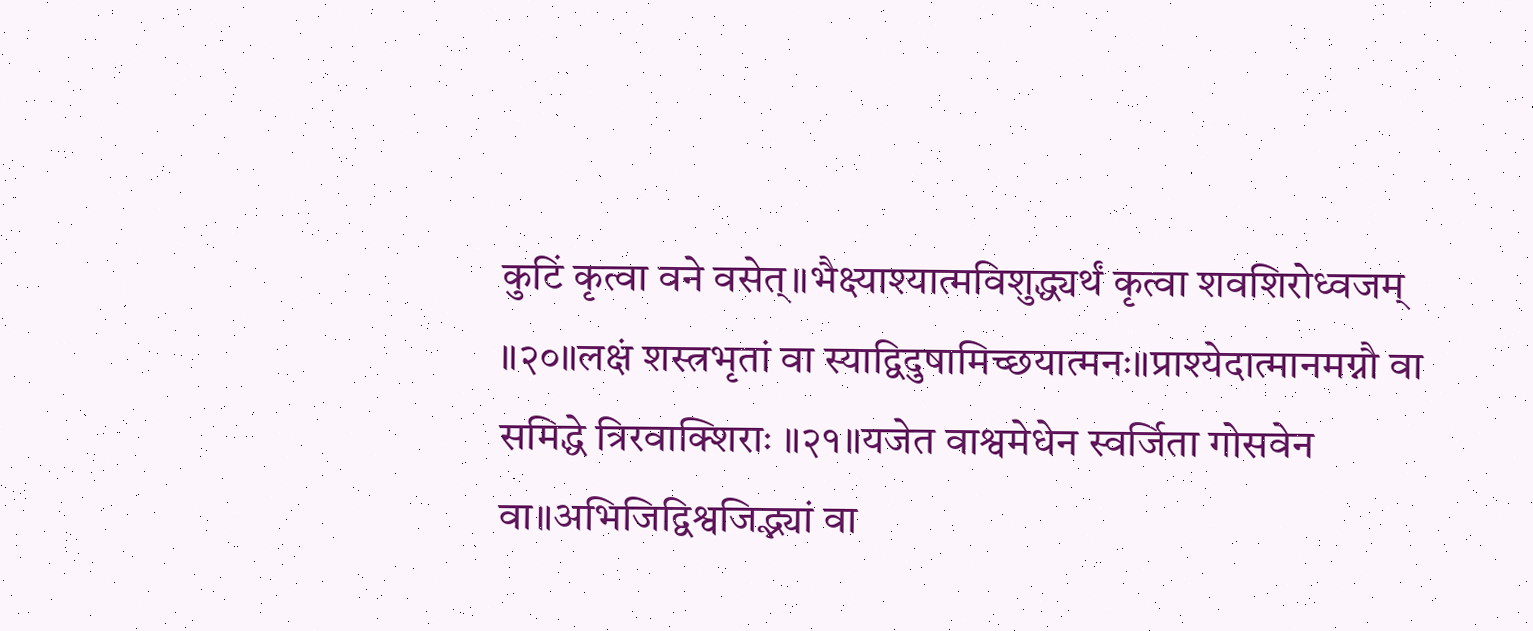कुटिं कृत्वा वने वसेत्॥भैक्ष्याश्यात्मविशुद्ध्यर्थं कृत्वा शवशिरोध्वजम् ॥२०॥लक्षं शस्त्रभृतां वा स्याद्विदुषामिच्छयात्मनः॥प्राश्येदात्मानमग्नौ वा समिद्धे त्रिरवाक्शिराः ॥२१॥यजेत वाश्वमेधेन स्वर्जिता गोसवेन वा॥अभिजिद्विश्वजिद्भ्यां वा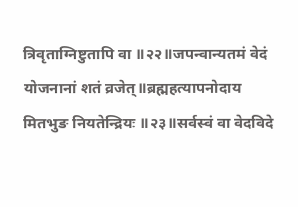त्रिवृताग्निष्टुतापि वा ॥२२॥जपन्वान्यतमं वेदं योजनानां शतं व्रजेत्॥ब्रह्महत्यापनोदाय मितभुङ नियतेन्द्रियः ॥२३॥सर्वस्वं वा वेदविदे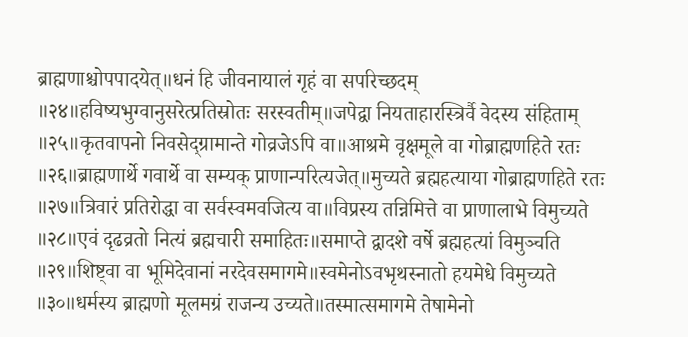ब्राह्मणाश्चोपपादयेत्॥धनं हि जीवनायालं गृहं वा सपरिच्छदम् ॥२४॥हविष्यभुग्वानुसरेत्प्रतिस्रोतः सरस्वतीम्॥जपेद्वा नियताहारस्त्रिर्वै वेदस्य संहिताम् ॥२५॥कृतवापनो निवसेद्ग्रामान्ते गोव्रजेऽपि वा॥आश्रमे वृक्षमूले वा गोब्राह्मणहिते रतः ॥२६॥ब्राह्मणार्थे गवार्थे वा सम्यक् प्राणान्परित्यजेत्॥मुच्यते ब्रह्महत्याया गोब्राह्मणहिते रतः ॥२७॥त्रिवारं प्रतिरोद्धा वा सर्वस्वमवजित्य वा॥विप्रस्य तन्निमित्ते वा प्राणालाभे विमुच्यते ॥२८॥एवं दृढव्रतो नित्यं ब्रह्मचारी समाहितः॥समाप्ते द्वादशे वर्षे ब्रह्महत्यां विमुञ्चति ॥२९॥शिष्ट्वा वा भूमिदेवानां नरदेवसमागमे॥स्वमेनोऽवभृथस्नातो हयमेधे विमुच्यते ॥३०॥धर्मस्य ब्राह्मणो मूलमग्रं राजन्य उच्यते॥तस्मात्समागमे तेषामेनो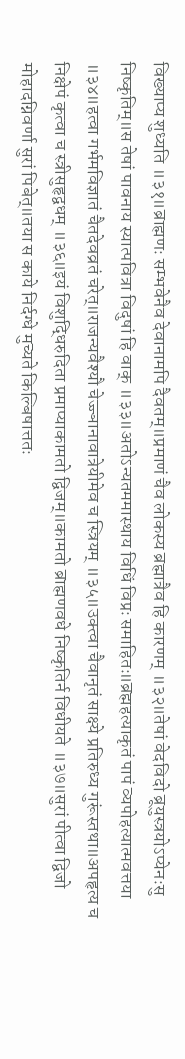विख्याप्य शुध्यति ॥३१॥ब्राह्मणः सम्भवेनैव देवानामपि दैवतम्॥प्रमाणं चैव लोकस्य ब्रह्मात्रैव हि कारणम् ॥३२॥तेषां वेदविदो ब्रूयुस्त्रयोऽप्येनःसु निष्कृतिम्॥स तेषां पावनाय स्यात्पवित्रा विदुषां हि वाक् ॥३३॥अतोऽन्यतममास्थाय विधिं विप्रः समाहितः॥ब्रह्महत्याकृतं पापं व्यपोहत्यात्मवत्तया ॥३४॥हत्वा गर्भमविज्ञातं चैतदेवव्रतं चरेत्॥राजन्यवैश्यौ चेज्ज्ञानावात्रेयीमेव च स्त्रियम् ॥३५॥उक्त्वा चैवानृतं साक्ष्ये प्रतिरुध्य गुरूंस्तथा॥अपहृत्य च निक्षेपं कृत्वा च स्त्रीसुहृद्वधम् ॥३६॥इयं विशुद्धिरुदिता प्रमाप्याकामतो द्विजम्॥कामतो ब्राह्मणवधे निष्कृतिर्न विधीयते ॥३७॥सुरां पीत्वा द्विजो मोहादग्निवर्णा सुरां पिबेत्॥तया स काये निर्दग्धे मुच्यते किल्बिषात्ततः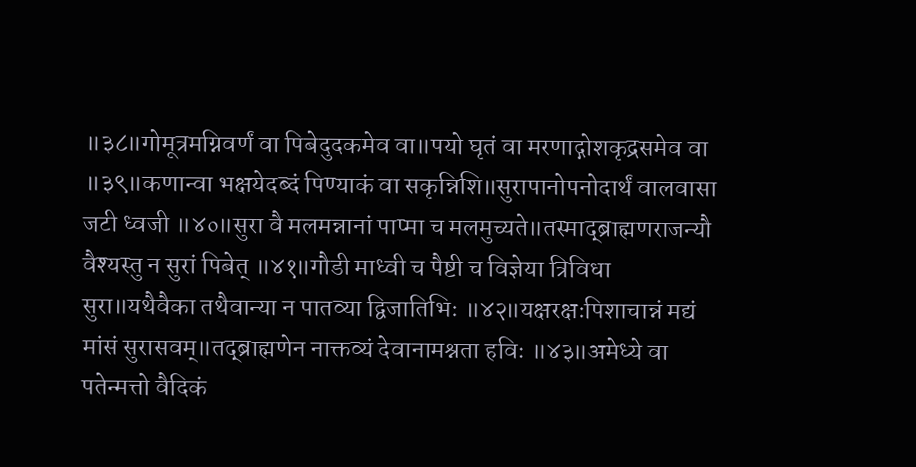॥३८॥गोमूत्रमग्निवर्णं वा पिबेदुदकमेव वा॥पयो घृतं वा मरणाद्गोशकृद्रसमेव वा ॥३९॥कणान्वा भक्षयेदब्दं पिण्याकं वा सकृन्निशि॥सुरापानोपनोदार्थं वालवासा जटी ध्वजी ॥४०॥सुरा वै मलमन्नानां पाप्मा च मलमुच्यते॥तस्माद्ब्राह्मणराजन्यौ वैश्यस्तु न सुरां पिबेत् ॥४१॥गौडी माध्वी च पैष्टी च विज्ञेया त्रिविधा सुरा॥यथैवैका तथैवान्या न पातव्या द्विजातिभिः ॥४२॥यक्षरक्षःपिशाचान्नं मद्यं मांसं सुरासवम्॥तद्ब्राह्मणेन नाक्तव्यं देवानामश्नता हविः ॥४३॥अमेध्ये वा पतेन्मत्तो वैदिकं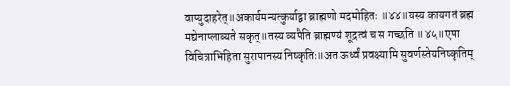वाप्युदाहरेत्॥अकार्यमन्यत्कुर्याद्वा ब्राह्मणो मदमोहितः ॥४४॥यस्य कायगतं ब्रह्म मद्येनाप्लाव्यते सकृत्॥तस्य व्यपैति ब्राह्मण्यं शूद्रत्वं च स गच्छति ॥४५॥एषा विचित्राभिहिता सुरापानस्य निष्कृतिः॥अत ऊर्ध्वं प्रवक्ष्यामि सुवर्णस्तेयनिष्कृतिम्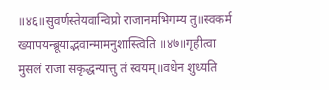॥४६॥सुवर्णस्तेयवान्विप्रो राजानमभिगम्य तु॥स्वकर्म ख्यापयन्ब्रूयाद्भवान्मामनुशास्त्विति ॥४७॥गृहीत्वा मुसलं राजा सकृद्धन्यात्तु तं स्वयम्॥वधेन शुध्यति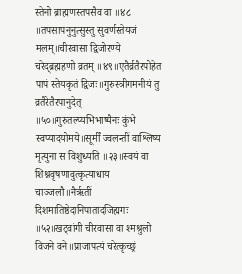स्तेनो ब्राह्मणस्तपसैव वा ॥४८ ॥तपसापनुनुत्सुस्तु सुवर्णस्तेयजं मलम्॥चीरवासा द्विजोरण्ये चरेद्ब्रह्महणो व्रतम् ॥४९॥एतैर्व्रतैरपोहेत पापं स्तेयकृतं द्विजः॥गुरुस्त्रीगमनीयं तु व्रतैरेतैरपानुदेत् ॥५०॥गुरुतल्प्यभिभाष्यैनः कुंभे स्वप्यादयोमये॥सूर्मीं ज्वलन्तीं वाश्लिष्य मृत्युना स विशुध्यति ॥२३॥स्वयं वा शिश्नवृषणावुत्कृत्याधाय चाञ्जलौ॥नैर्ऋतीं दिशमातिष्ठेदानिपातादजिह्मगः ॥५२॥खट्वांगी चीरवासा वा श्मश्रुलो विजने वने॥प्राजापत्यं चरेत्कृच्छ्रं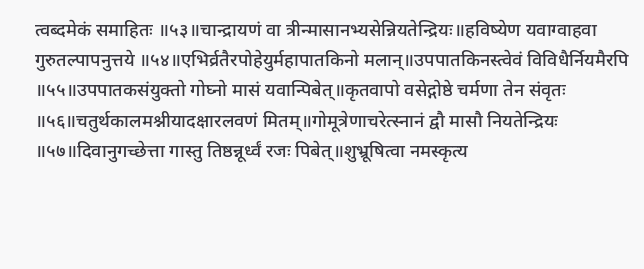त्वब्दमेकं समाहितः ॥५३॥चान्द्रायणं वा त्रीन्मासानभ्यसेन्नियतेन्द्रियः॥हविष्येण यवाग्वाहवा गुरुतल्पापनुत्तये ॥५४॥एभिर्व्रतैरपोहेयुर्महापातकिनो मलान्॥उपपातकिनस्त्वेवं विविधैर्नियमैरपि ॥५५॥उपपातकसंयुक्तो गोघ्नो मासं यवान्पिबेत्॥कृतवापो वसेद्गोष्ठे चर्मणा तेन संवृतः ॥५६॥चतुर्थकालमश्नीयादक्षारलवणं मितम्॥गोमूत्रेणाचरेत्स्नानं द्वौ मासौ नियतेन्द्रियः ॥५७॥दिवानुगच्छेत्ता गास्तु तिष्ठन्नूर्ध्वं रजः पिबेत्॥शुभ्रूषित्वा नमस्कृत्य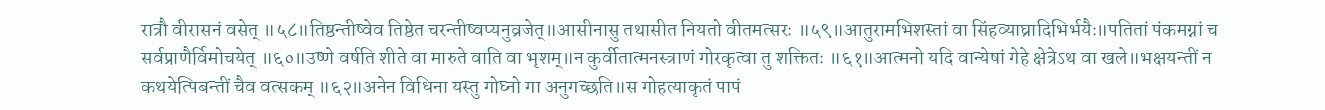रात्रौ वीरासनं वसेत् ॥५८॥तिष्ठन्तीष्वेव तिष्ठेत चरन्तीष्वप्यनुव्रजेत्॥आसीनासु तथासीत नियतो वीतमत्सरः ॥५९॥आतुरामभिशस्तां वा सिंहव्याघ्रादिभिर्भयैः॥पतितां पंकमग्नां च सर्वप्राणैर्विमोचयेत् ॥६०॥उष्णे वर्षति शीते वा मारुते वाति वा भृशम्॥न कुर्वीतात्मनस्त्राणं गोरकृत्वा तु शक्तितः ॥६१॥आत्मनो यदि वान्येषां गेहे क्षेत्रेऽथ वा खले॥भक्षयन्तीं न कथयेत्पिबन्तीं चैव वत्सकम् ॥६२॥अनेन विधिना यस्तु गोघ्नो गा अनुगच्छति॥स गोहत्याकृतं पापं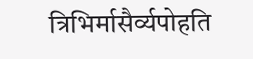त्रिभिर्मासैर्व्यपोहति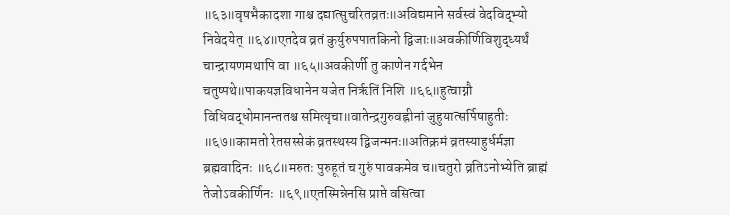॥६३॥वृषभैकादशा गाश्च दद्यात्सुचरितव्रतः॥अविद्यमाने सर्वस्वं वेदविद्भ्यो निवेदयेत् ॥६४॥एतदेव व्रतं कुर्युरुपपातकिनो द्विजाः॥अवकीर्णिविशुद्ध्यर्थं चान्द्रायणमथापि वा ॥६५॥अवकीर्णी तु काणेन गर्दभेन चतुष्पथे॥पाकयज्ञविधानेन यजेत निर्ऋतिं निशि ॥६६॥हुत्वाग्नौ विधिवद्धोमानन्ततश्च समित्यृचा॥वातेन्द्रगुरुवह्नीनां जुहुयात्सर्पिषाहुतीः ॥६७॥कामतो रेतसस्सेकं व्रतस्थस्य द्विजन्मनः॥अतिक्रमं व्रतस्याहुर्धर्मज्ञा ब्रह्मवादिनः ॥६८॥मरुतः पुरुहूतं च गुरुं पावकमेव च॥चतुरो व्रतिऽनोभ्येति ब्राह्मं तेजोऽवकीर्णिनः ॥६९॥एतस्मिन्नेनसि प्राप्ते वसित्वा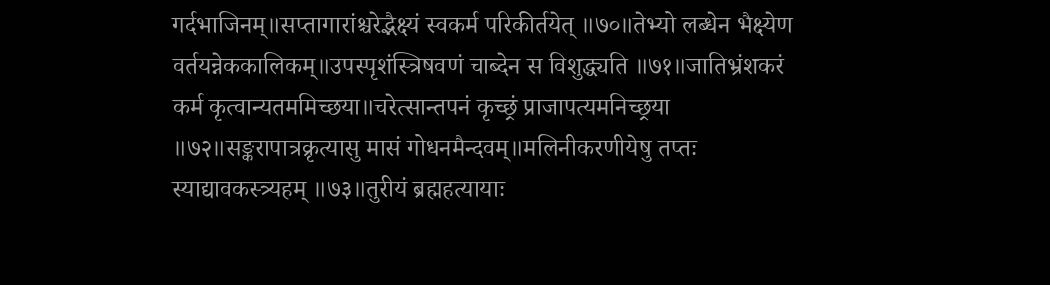गर्दभाजिनम्॥सप्तागारांश्चरेद्भैक्ष्यं स्वकर्म परिकीर्तयेत् ॥७०॥तेभ्यो लब्धेन भैक्ष्येण वर्तयन्नेककालिकम्॥उपस्पृशंस्त्रिषवणं चाब्देन स विशुद्ध्यति ॥७१॥जातिभ्रंशकरं कर्म कृत्वान्यतममिच्छया॥चरेत्सान्तपनं कृच्छ्रं प्राजापत्यमनिच्छ्रया ॥७२॥सङ्करापात्रक्रृत्यासु मासं गोधनमैन्दवम्॥मलिनीकरणीयेषु तप्तः स्याद्यावकस्त्र्यहम् ॥७३॥तुरीयं ब्रह्महत्यायाः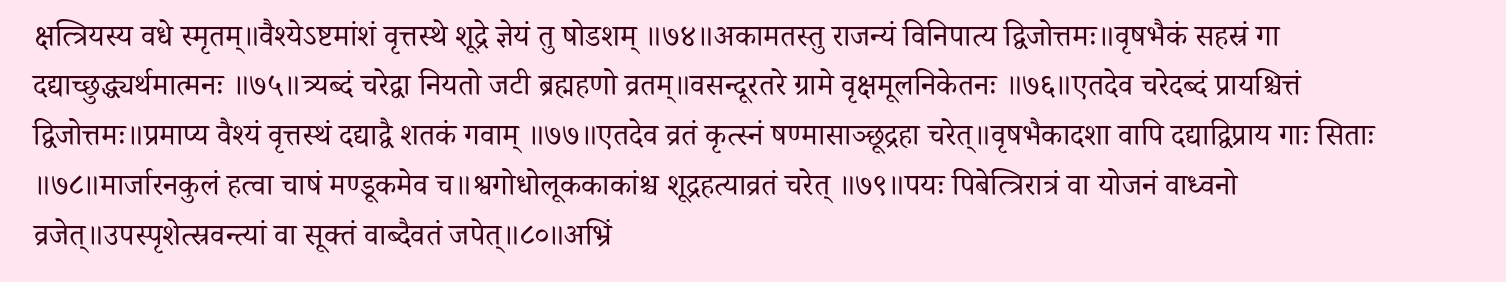क्षत्त्रियस्य वधे स्मृतम्॥वैश्येऽष्टमांशं वृत्तस्थे शूद्रे ज्ञेयं तु षोडशम् ॥७४॥अकामतस्तु राजन्यं विनिपात्य द्विजोत्तमः॥वृषभैकं सहस्रं गा दद्याच्छुद्ध्यर्थमात्मनः ॥७५॥त्र्यब्दं चरेद्वा नियतो जटी ब्रह्महणो व्रतम्॥वसन्दूरतरे ग्रामे वृक्षमूलनिकेतनः ॥७६॥एतदेव चरेदब्दं प्रायश्चित्तं द्विजोत्तमः॥प्रमाप्य वैश्यं वृत्तस्थं दद्याद्वै शतकं गवाम् ॥७७॥एतदेव व्रतं कृत्स्नं षण्मासाञ्छूद्रहा चरेत्॥वृषभैकादशा वापि दद्याद्विप्राय गाः सिताः ॥७८॥मार्जारनकुलं हत्वा चाषं मण्डूकमेव च॥श्वगोधोलूककाकांश्च शूद्रहत्याव्रतं चरेत् ॥७९॥पयः पिबेत्त्रिरात्रं वा योजनं वाध्वनो व्रजेत्॥उपस्पृशेत्स्रवन्त्यां वा सूक्तं वाब्दैवतं जपेत्॥८०॥अभ्रिं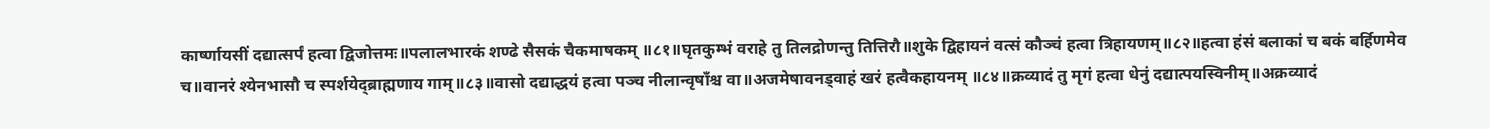कार्ष्णायसीं दद्यात्सर्पं हत्वा द्विजोत्तमः॥पलालभारकं शण्ढे सैसकं चैकमाषकम् ॥८१॥घृतकुम्भं वराहे तु तिलद्रोणन्तु तित्तिरौ॥शुके द्विहायनं वत्सं कौञ्चं हत्वा त्रिहायणम्॥८२॥हत्वा हंसं बलाकां च बकं बर्हिणमेव च॥वानरं श्येनभासौ च स्पर्शयेद्ब्राह्मणाय गाम्॥८३॥वासो दद्याद्धयं हत्वा पञ्च नीलान्वृषाँश्च वा॥अजमेषावनड्वाहं खरं हत्वैकहायनम् ॥८४॥क्रव्यादं तु मृगं हत्वा धेनुं दद्यात्पयस्विनीम्॥अक्रव्यादं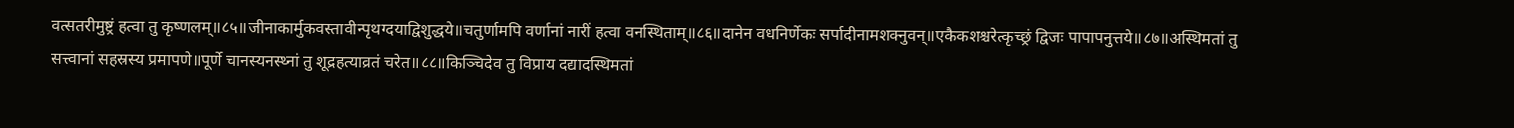वत्सतरीमुष्ट्रं हत्वा तु कृष्णलम्॥८५॥जीनाकार्मुकवस्तावीन्पृथग्दयाद्विशुद्धये॥चतुर्णामपि वर्णानां नारीं हत्वा वनस्थिताम्॥८६॥दानेन वधनिर्णेकः सर्पादीनामशक्नुवन्॥एकैकशश्चरेत्कृच्छ्रं द्विजः पापापनुत्तये॥८७॥अस्थिमतां तु सत्त्वानां सहस्रस्य प्रमापणे॥पूर्णे चानस्यनस्थ्नां तु शूद्रहत्याव्रतं चरेत॥८८॥किञ्चिदेव तु विप्राय दद्यादस्थिमतां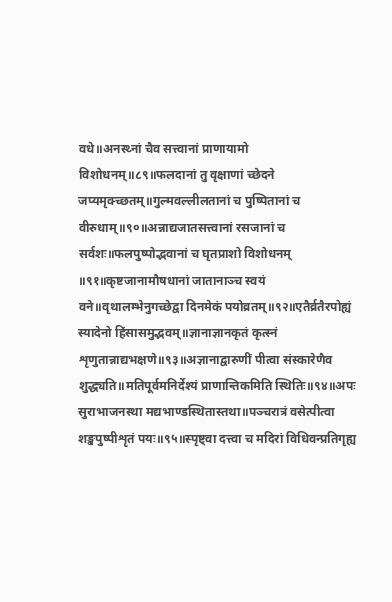वधे॥अनस्थ्नां चैव सत्त्वानां प्राणायामो विशोधनम्॥८९॥फलदानां तु वृक्षाणां च्छेदने जप्यमृक्च्छतम्॥गुल्मवल्लीलतानां च पुष्पितानां च वीरुधाम्॥९०॥अन्नाद्यजातसत्त्वानां रसजानां च सर्वशः॥फलपुष्पोद्भवानां च घृतप्राशो विशोधनम् ॥९१॥कृष्टजानामौषधानां जातानाञ्च स्वयं वने॥वृथालम्भेनुगच्छेद्वा दिनमेकं पयोव्रतम्॥९२॥एतैर्व्रतैरपोह्यं स्यादेनो हिंसासमुद्भवम्॥ज्ञानाज्ञानकृतं कृत्स्नं शृणुतान्नाद्यभक्षणे॥९३॥अज्ञानाद्वारुणीं पीत्वा संस्कारेणैव शुद्ध्यति॥मतिपूर्वमनिर्देश्यं प्राणान्तिकमिति स्थितिः॥९४॥अपः सुराभाजनस्था मद्यभाण्डस्थितास्तथा॥पञ्चरात्रं वसेत्पीत्वा शङ्खपुष्पीशृतं पयः॥९५॥स्पृष्ट्वा दत्त्वा च मदिरां विधिवन्प्रतिगृह्य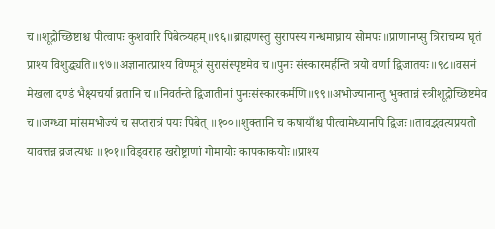च॥शूद्रोच्छिष्टाश्च पीत्वापः कुशवारि पिबेत्त्र्यहम्॥९६॥ब्राह्मणस्तु सुरापस्य गन्धमाघ्राय सोमपः॥प्राणानप्सु त्रिराचम्य घृतं प्राश्य विशुद्ध्यति॥९७॥अज्ञानात्प्राश्य विण्मूत्रं सुरासंस्पृष्टमेव च॥पुनः संस्कारमर्हन्ति त्रयो वर्णा द्विजातयः॥९८॥वसनं मेखला दण्डं भैक्ष्यचर्या व्रतानि च॥निवर्तन्ते द्विजातीनां पुनःसंस्कारकर्मणि॥९९॥अभोज्यानान्तु भुक्तान्नं स्त्रीशूद्रोच्छिष्टमेव च॥जग्ध्वा मांसमभोज्यं च सप्तरात्रं पयः पिबेत् ॥१००॥शुक्तानि च कषायाँश्च पीत्वामेध्यानपि द्विजः॥तावद्भवत्यप्रयतो यावत्तन्न व्रजत्यधः ॥१०१॥विड्वराह खरोष्ट्राणां गोमायोः कापकाकयोः॥प्राश्य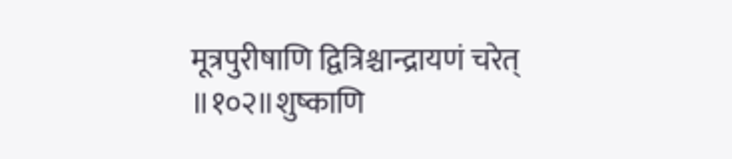मूत्रपुरीषाणि द्वित्रिश्चान्द्रायणं चरेत् ॥१०२॥शुष्काणि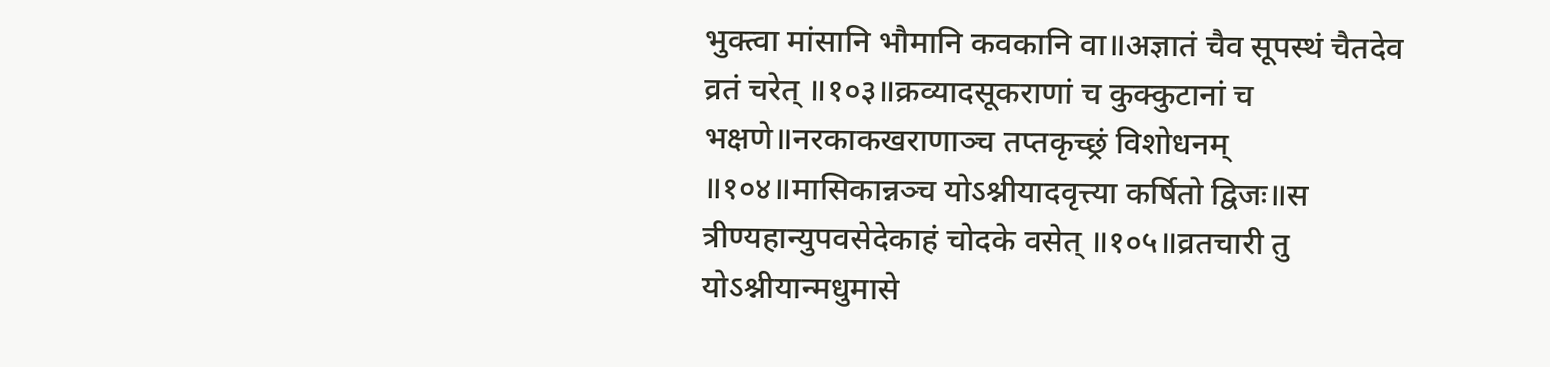भुक्त्वा मांसानि भौमानि कवकानि वा॥अज्ञातं चैव सूपस्थं चैतदेव व्रतं चरेत् ॥१०३॥क्रव्यादसूकराणां च कुक्कुटानां च भक्षणे॥नरकाकखराणाञ्च तप्तकृच्छ्रं विशोधनम् ॥१०४॥मासिकान्नञ्च योऽश्नीयादवृत्त्या कर्षितो द्विजः॥स त्रीण्यहान्युपवसेदेकाहं चोदके वसेत् ॥१०५॥व्रतचारी तु योऽश्नीयान्मधुमासे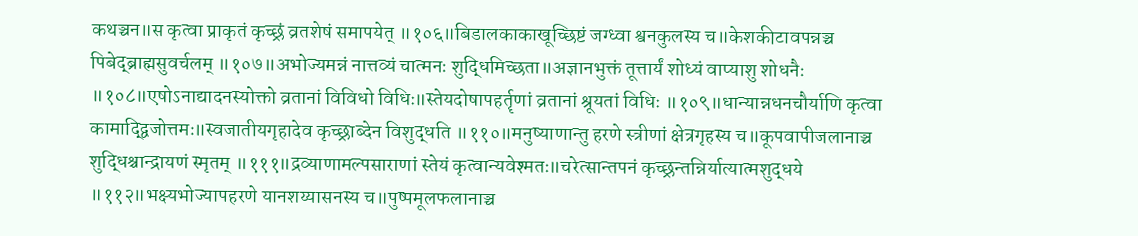कथञ्चन॥स कृत्वा प्राकृतं कृच्छ्रं व्रतशेषं समापयेत् ॥१०६॥बिडालकाकाखूच्छिष्टं जग्ध्वा श्वनकुलस्य च॥केशकीटावपन्नञ्च पिबेद्ब्राह्मसुवर्चलम् ॥१०७॥अभोज्यमन्नं नात्तव्यं चात्मनः शुद्धिमिच्छता॥अज्ञानभुक्तं तूत्तार्यं शोध्यं वाप्याशु शोधनैः ॥१०८॥एषोऽनाद्यादनस्योक्तो व्रतानां विविधो विधिः॥स्तेयदोषापहर्तॄणां व्रतानां श्रूयतां विधिः ॥१०९॥धान्यान्नधनचौर्याणि कृत्वा कामाद्द्विजोत्तमः॥स्वजातीयगृहादेव कृच्छ्राब्देन विशुद्धति ॥११०॥मनुष्याणान्तु हरणे स्त्रीणां क्षेत्रगृहस्य च॥कूपवापीजलानाञ्च शुद्धिश्चान्द्रायणं स्मृतम् ॥१११॥द्रव्याणामल्पसाराणां स्तेयं कृत्वान्यवेश्मतः॥चरेत्सान्तपनं कृच्छ्रन्तन्निर्यात्यात्मशुद्धये ॥११२॥भक्ष्यभोज्यापहरणे यानशय्यासनस्य च॥पुष्पमूलफलानाञ्च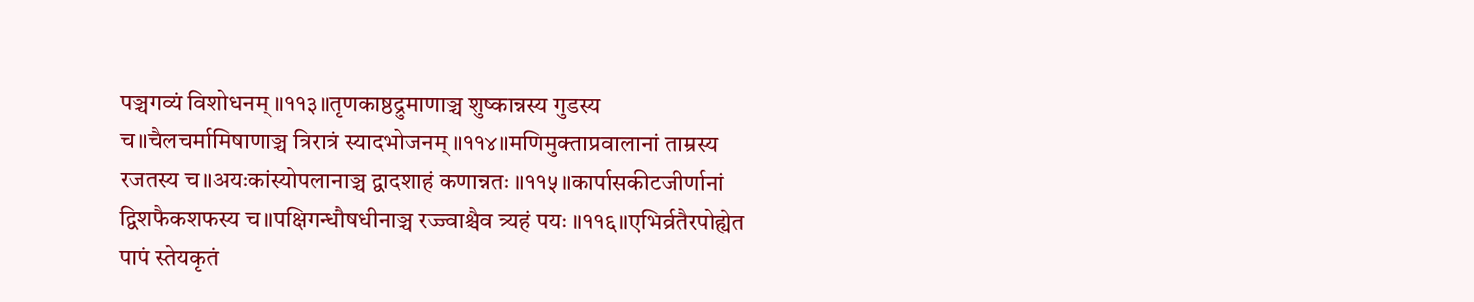पञ्चगव्यं विशोधनम् ॥११३॥तृणकाष्ठद्रुमाणाञ्च शुष्कान्नस्य गुडस्य च॥चैलचर्मामिषाणाञ्च त्रिरात्रं स्यादभोजनम् ॥११४॥मणिमुक्ताप्रवालानां ताम्रस्य रजतस्य च॥अयःकांस्योपलानाञ्च द्वादशाहं कणान्नतः ॥११५॥कार्पासकीटजीर्णानां द्विशफैकशफस्य च॥पक्षिगन्धौषधीनाञ्च रज्ज्वाश्चैव त्र्यहं पयः ॥११६॥एभिर्व्रतैरपोह्येत पापं स्तेयकृतं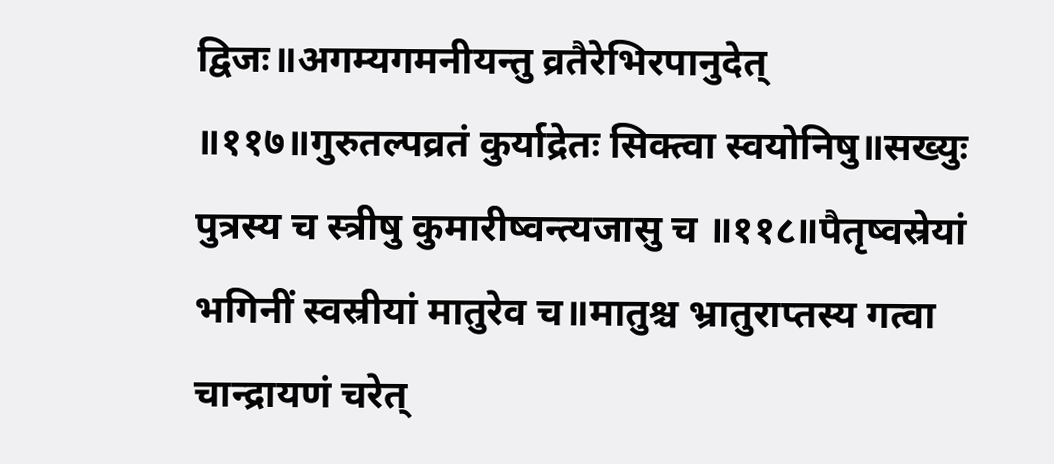द्विजः॥अगम्यगमनीयन्तु व्रतैरेभिरपानुदेत् ॥११७॥गुरुतल्पव्रतं कुर्याद्रेतः सिक्त्वा स्वयोनिषु॥सख्युः पुत्रस्य च स्त्रीषु कुमारीष्वन्त्यजासु च ॥११८॥पैतृष्वस्रेयां भगिनीं स्वस्रीयां मातुरेव च॥मातुश्च भ्रातुराप्तस्य गत्वा चान्द्रायणं चरेत्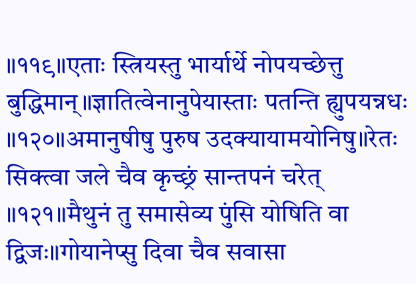॥११९॥एताः स्त्रियस्तु भार्यार्थे नोपयच्छेत्तु बुद्धिमान्॥ज्ञातित्वेनानुपेयास्ताः पतन्ति ह्युपयन्नधः ॥१२०॥अमानुषीषु पुरुष उदक्यायामयोनिषु॥रेतः सिक्त्वा जले चैव कृच्छ्रं सान्तपनं चरेत् ॥१२१॥मैथुनं तु समासेव्य पुंसि योषिति वा द्विजः॥गोयानेप्सु दिवा चैव सवासा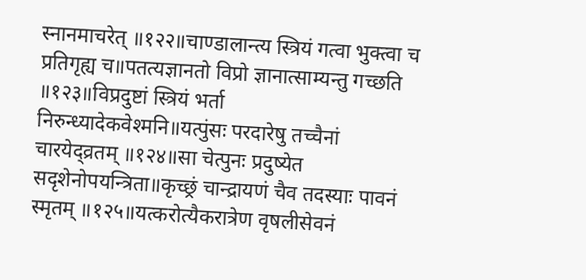स्नानमाचरेत् ॥१२२॥चाण्डालान्त्य स्त्रियं गत्वा भुक्त्वा च प्रतिगृह्य च॥पतत्यज्ञानतो विप्रो ज्ञानात्साम्यन्तु गच्छति ॥१२३॥विप्रदुष्टां स्त्रियं भर्ता निरुन्ध्यादेकवेश्मनि॥यत्पुंसः परदारेषु तच्चैनां चारयेद्व्रतम् ॥१२४॥सा चेत्पुनः प्रदुष्येत सदृशेनोपयन्त्रिता॥कृच्छ्रं चान्द्रायणं चैव तदस्याः पावनं स्मृतम् ॥१२५॥यत्करोत्यैकरात्रेण वृषलीसेवनं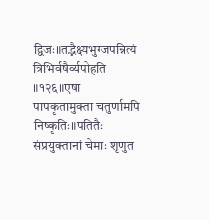द्विजः॥तद्भैक्ष्यभुग्जपन्नित्यं त्रिभिर्वषैर्व्यपोहति ॥१२६॥एषा पापकृतामुक्ता चतुर्णामपि निष्कृतिः॥पतितैः संप्रयुक्तानां चेमाः शृणुत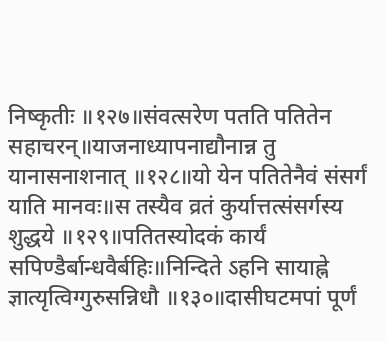निष्कृतीः ॥१२७॥संवत्सरेण पतति पतितेन सहाचरन्॥याजनाध्यापनाद्यौनान्न तु यानासनाशनात् ॥१२८॥यो येन पतितेनैवं संसर्गं याति मानवः॥स तस्यैव व्रतं कुर्यात्तत्संसर्गस्य शुद्धये ॥१२९॥पतितस्योदकं कार्यं सपिण्डैर्बान्धवैर्बहिः॥निन्दिते ऽहनि सायाह्ने ज्ञात्यृत्विग्गुरुसन्निधौ ॥१३०॥दासीघटमपां पूर्णं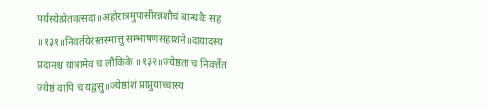पर्यस्येत्प्रेतवत्सदा॥अहोरात्रमुपासीरन्नशौचं बान्धवैः सह ॥१३१॥निवर्तयेरंस्तस्मात्तु सम्भाषणसहाशने॥दायादस्य प्रदानश्च यात्रामेव च लौकिके ॥१३२॥ज्येष्ठता च निवर्त्तेत ज्येष्ठं वापि च यद्वसु॥ज्येष्ठांशं प्राप्नुयाच्चास्य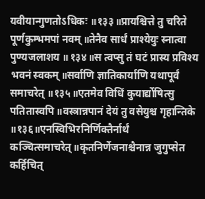यवीयान्गुणतोऽधिकः ॥१३३॥प्रायश्चित्ते तु चरिते पूर्णकुम्भमपां नवम्॥तेनैव सार्धं प्राश्येयुः स्नात्वा पुण्यजलाशय ॥१३४॥स त्वप्सु तं घटं प्रास्य प्रविश्य भवनं स्वकम्॥सर्वाणि ज्ञातिकार्याणि यथापूर्वं समाचरेत् ॥१३५॥एतमेव विधिं कुयार्द्योषित्सु पतितास्वपि॥वस्त्रान्नपानं देयं तु वसेयुश्च गृहान्तिके ॥१३६॥एनस्विभिरनिर्णिक्तैर्नार्थं कञ्चित्समाचरेत्॥कृतनिर्णेजनाश्चैनान्न जुगुप्सेत कर्हिचित्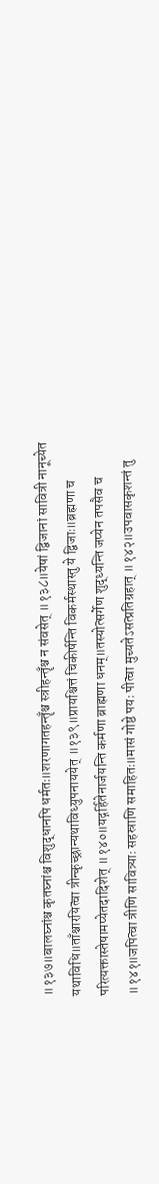॥१३७॥बालघ्नांश्च कृतघ्नांश्च विशुद्धानपि धर्मतः॥शरणागतहन्तॄँश्च स्त्रीहन्तॄँश्च न संवसेत् ॥१३८॥येषां द्विजानां सावित्री नानूच्येत यथाविधि॥ताँश्चारयित्वा त्रीन्कृच्छ्रान्यथाविध्युपनाययेत् ॥१३९॥प्रायश्चित्तं चिकीर्षन्ति विकर्मस्थास्तु ये द्विजाः॥ब्रह्मणा च परित्यक्तास्तेषामप्येतदादिशेत् ॥१४०॥यद्गर्हितेनार्जयन्ति कर्मणा ब्राह्मणा धनम्॥तस्योत्सर्गेण शुद्ध्यन्ति जप्येन तपसैव च ॥१४१॥जपित्वा त्रीणि सावित्र्याः सहस्राणि समाहितः॥मासं गोष्ठे पयः पीत्वा मुच्यतेऽसत्प्रतिग्रहात् ॥१४२॥उपवासकृशन्तं तु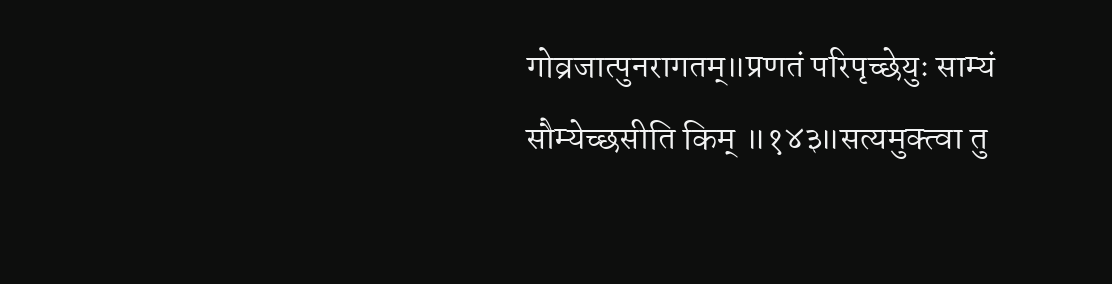गोव्रजात्पुनरागतम्॥प्रणतं परिपृच्छेयुः साम्यं सौम्येच्छसीति किम् ॥१४३॥सत्यमुक्त्वा तु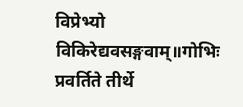विप्रेभ्यो विकिरेद्यवसङ्गवाम्॥गोभिः प्रवर्तिते तीर्थे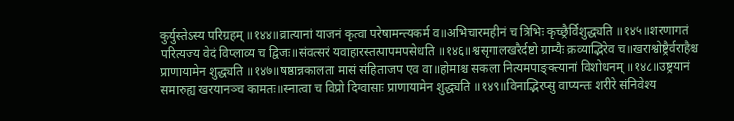कुर्युस्तेऽस्य परिग्रहम् ॥१४४॥व्रात्यानां याजनं कृत्वा परेषामन्त्यकर्म व॥अभिचारमहीनं च त्रिभिः कृच्छ्रैर्विशुद्ध्यति ॥१४५॥शरणागतं परित्यज्य वेदं विप्लाव्य च द्विजः॥संवत्सरं यवाहारस्तत्पापमपसेधति ॥१४६॥श्वसृगालखरैर्दष्टो ग्राम्यैः क्रव्याद्भिरेव च॥खराश्वोष्ट्रैर्वराहैश्च प्राणायामेन शुद्ध्यति ॥१४७॥षष्ठान्नकालता मासं संहिताजप एव वा॥होमाश्च सकला नित्यमपाङ्क्त्यानां विशोधनम् ॥१४८॥उष्ट्रयानं समारुह्य खरयानञ्च कामतः॥स्नात्वा च विप्रो दिग्वासाः प्राणायामेन शुद्ध्यति ॥१४९॥विनाद्भिरप्सु वाप्यन्तः शरीरे संनिवेश्य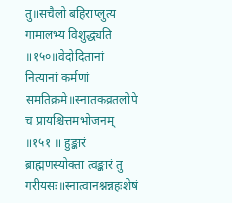तु॥सचैलो बहिराप्लुत्य गामालभ्य विशुद्ध्यति ॥१५०॥वेदोदितानां नित्यानां कर्मणां समतिक्रमे॥स्नातकव्रतलोपे च प्रायश्चित्तमभोजनम् ॥१५१ ॥ हुङ्कारं ब्राह्मणस्योक्ता त्वङ्कारं तु गरीयसः॥स्नात्वानश्नन्नहःशेषं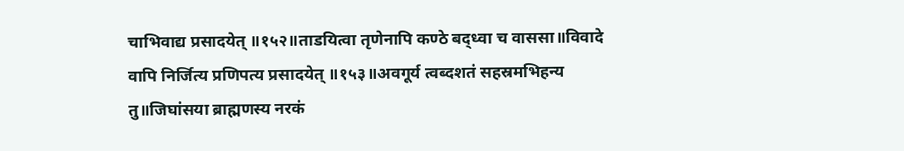चाभिवाद्य प्रसादयेत् ॥१५२॥ताडयित्वा तृणेनापि कण्ठे बद्ध्वा च वाससा॥विवादे वापि निर्जित्य प्रणिपत्य प्रसादयेत् ॥१५३॥अवगूर्य त्वब्दशतं सहस्रमभिहन्य तु॥जिघांसया ब्राह्मणस्य नरकं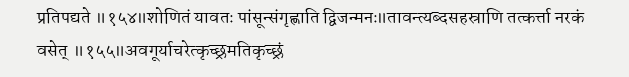प्रतिपद्यते ॥१५४॥शोणितं यावतः पांसून्संगृह्णाति द्विजन्मनः॥तावन्त्यब्दसहस्राणि तत्कर्त्ता नरकं वसेत् ॥१५५॥अवगूर्याचरेत्कृच्छ्रमतिकृच्छ्रं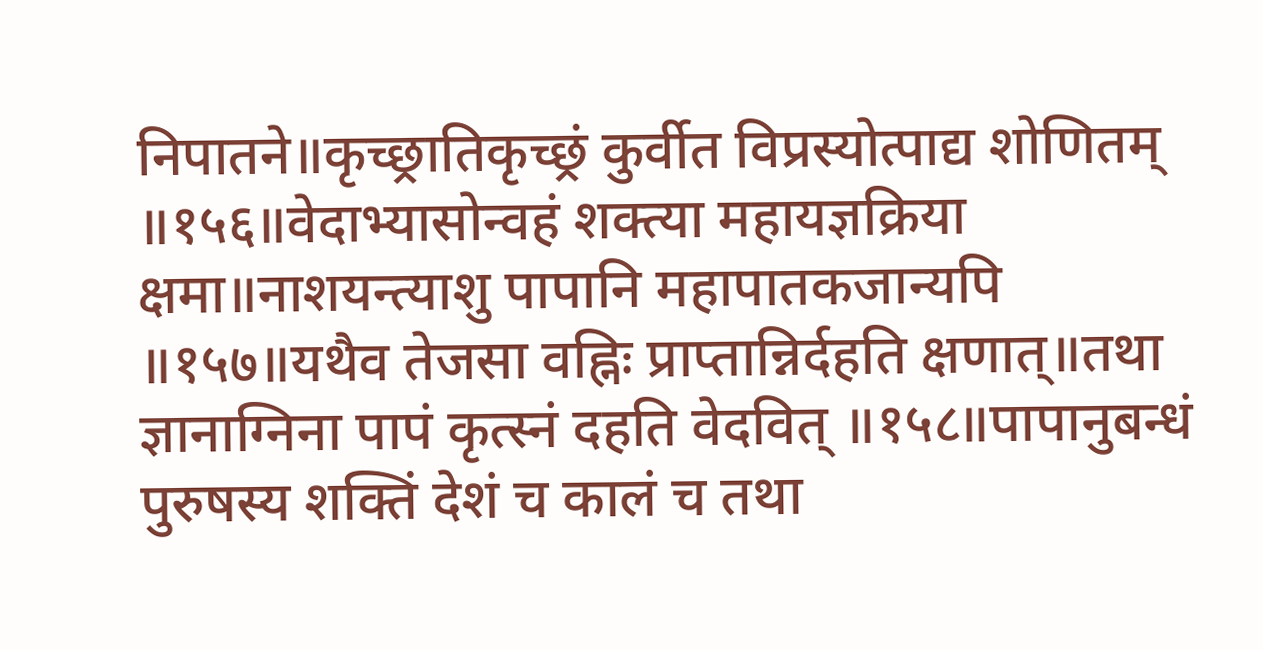निपातने॥कृच्छ्रातिकृच्छ्रं कुर्वीत विप्रस्योत्पाद्य शोणितम् ॥१५६॥वेदाभ्यासोन्वहं शक्त्या महायज्ञक्रिया क्षमा॥नाशयन्त्याशु पापानि महापातकजान्यपि ॥१५७॥यथैव तेजसा वह्निः प्राप्तान्निर्दहति क्षणात्॥तथा ज्ञानाग्निना पापं कृत्स्नं दहति वेदवित् ॥१५८॥पापानुबन्धं पुरुषस्य शक्तिं देशं च कालं च तथा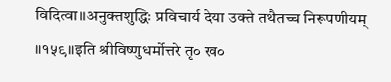विदित्वा॥अनुक्तशुद्धिः प्रविचार्य देया उक्ते तथैतच्च निरूपणीयम् ॥१५९॥इति श्रीविष्णुधर्मोत्तरे तृ० ख०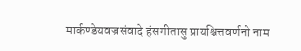मार्कण्डेयवज्रसंवादे हंसगीतासु प्रायश्चित्तवर्णनो नाम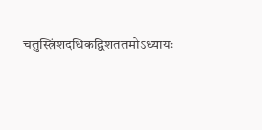चतुस्त्रिंशदधिकद्विशततमोऽध्यायः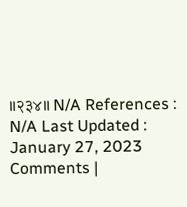॥२३४॥ N/A References : N/A Last Updated : January 27, 2023 Comments |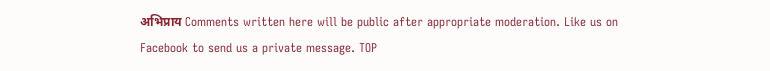अभिप्राय Comments written here will be public after appropriate moderation. Like us on Facebook to send us a private message. TOP